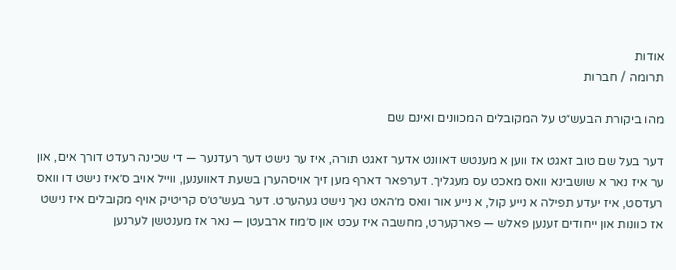אודות
תרומה / חברות

מהו ביקורת הבעש״ט על המקובלים המכוונים ואינם שם

דער בעל שם טוב זאגט אז ווען א מענטש דאוונט אדער זאגט תורה, איז ער נישט דער רעדנער — די שכינה רעדט דורך אים, און ער איז נאר א שושבינא וואס מאכט עס מעגליך. דערפאר דארף מען זיך אויסהערן בשעת דאווענען, ווייל אויב ס׳איז נישט דו וואס רעדסט, איז יעדע תפילה א נייע קול, א נייע אור וואס מ׳האט נאך נישט געהערט. דער בעש״ט׳ס קריטיק אויף מקובלים איז נישט אז כוונות און ייחודים זענען פאלש — פארקערט, מחשבה איז עכט און ס׳מוז ארבעטן — נאר אז מענטשן לערנען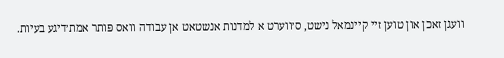וועגן זאכן און טוען זיי קיינמאל נישט, ס׳ווערט א למדנות אנשטאט אן עבודה וואס פּותר אמת׳דיגע בעיות.